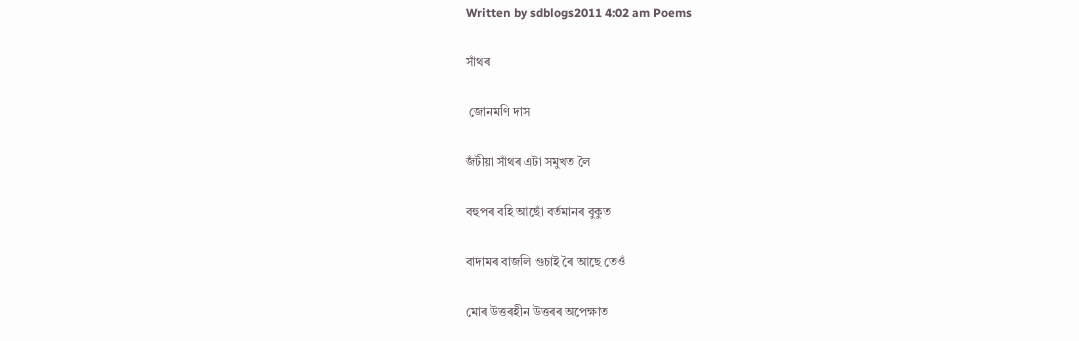Written by sdblogs2011 4:02 am Poems

সাঁথৰ

 জোনমণি দাস

জঁটীয়া সাঁথৰ এটা সমুখত লৈ

বহুপৰ বহি আছোঁ বৰ্তমানৰ বুকুত

বাদামৰ বাজলি গুচাই ৰৈ আছে তেওঁ

মোৰ উত্তৰহীন উত্তৰৰ অপেক্ষাত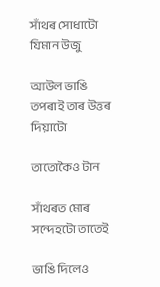সাঁথৰ সোধাটো যিমান উজু

আউল ভাঙি তপৰাই তাৰ উত্তৰ দিয়াটো

তাতোকৈও টান

সাঁথৰত মোৰ সন্দেহটো তাতেই

ভাঙি দিলেও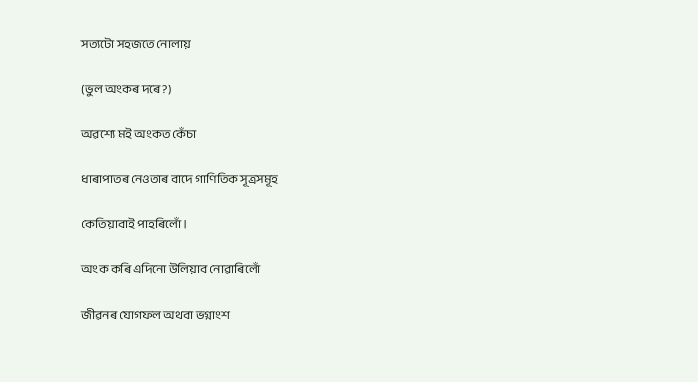সত্যটো সহজতে নোলায়

(ভুল অংকৰ দৰে?)

অৱশ্যে মই অংকত কেঁচা

ধাৰাপাতৰ নেওতাৰ বাদে গাণিতিক সূত্ৰসমূহ

কেতিয়াবাই পাহৰিলোঁ।

অংক কৰি এদিনো উলিয়াব নোৱাৰিলোঁ

জীৱনৰ যোগফল অথবা ভগ্নাংশ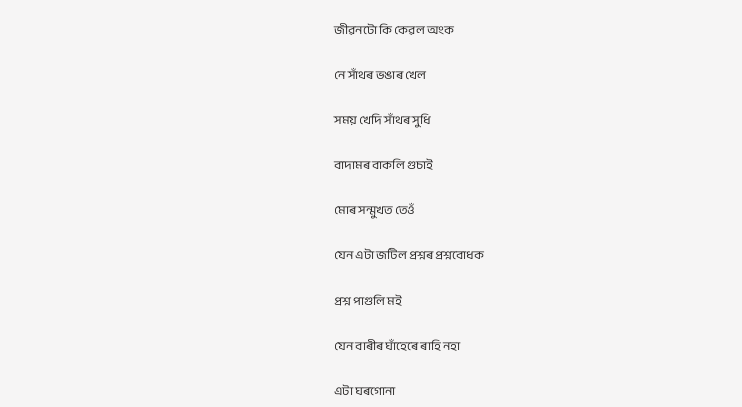জীৱনটো কি কেৱল অংক

নে সাঁথৰ ভঙাৰ খেল

সময় খেদি সাঁথৰ সুধি

বাদামৰ বাকলি গুচাই

মোৰ সন্মুখত তেওঁ

যেন এটা জটিল প্ৰশ্নৰ প্ৰশ্নবোধক

প্ৰশ্ন পাগুলি মই

যেন বাৰীৰ ঘাঁহেৰে ৰাহি নহা

এটা ঘৰগোনা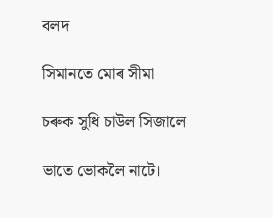বলদ

সিমানতে মোৰ সীমা

চৰুক সুধি চাউল সিজালে

ভাতে ভোকলৈ নাটে।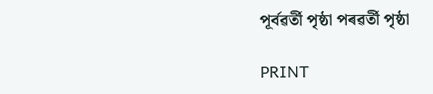পূৰ্বৱৰ্তী পৃষ্ঠা পৰৱৰ্তী পৃষ্ঠা

PRINT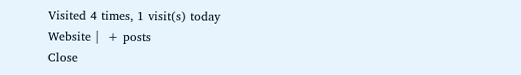Visited 4 times, 1 visit(s) today
Website |  + posts
Close